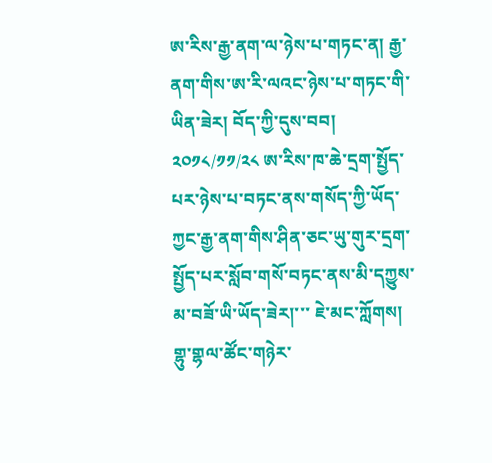ཨ་རིས་རྒྱ་ནག་ལ་ཉེས་པ་གཏང་ན། རྒྱ་ནག་གིས་ཨ་རི་ལའང་ཉེས་པ་གཏང་གི་ཡིན་ཟེར། བོད་ཀྱི་དུས་བབ། ༢༠༡༨/༡༡/༢༨ ཨ་རིས་ཁ་ཆེ་དྲག་སྤྱོད་པར་ཉེས་པ་བཏང་ནས་གསོད་ཀྱི་ཡོད་ཀྱང་རྒྱ་ནག་གིས་ཤིན་ཅང་ཡུ་གུར་དྲག་སྤྱོད་པར་སློབ་གསོ་བཏང་ནས་མི་དཀྱུས་མ་བཟོ་ཡི་ཡོད་ཟེར།་་་ ཇེ་མང་ཀློགས།
གྷུ་གྷལ་ཚོང་གཉེར་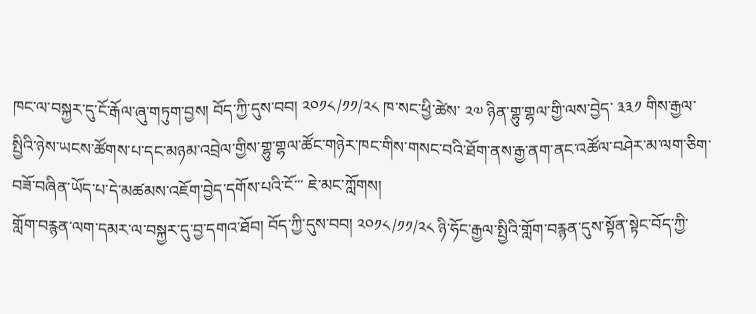ཁང་ལ་བསྐྱར་དུ་ངོ་རྒོལ་ཞུ་གཏུག་བྱས། བོད་ཀྱི་དུས་བབ། ༢༠༡༨/༡༡/༢༨ ཁ་སང་ཕྱི་ཚེས་ ༢༧ ཉིན་གྷུ་གྷལ་གྱི་ལས་བྱེད་ ༣༣༡ གིས་རྒྱལ་སྤྱིའི་ཉེས་ཡངས་ཚོགས་པ་དང་མཉམ་འབྲེལ་གྱིས་གྷུ་གྷལ་ཚོང་གཉེར་ཁང་གིས་གསང་བའི་ཐོག་ནས་རྒྱ་ནག་ནང་འཚོལ་བཤེར་མ་ལག་ཅིག་བཟོ་བཞིན་ཡོད་པ་དེ་མཚམས་འཇོག་བྱེད་དགོས་པའི་ངོ་་་ ཇེ་མང་ཀློགས།
གློག་བརྙན་ལག་དམར་ལ་བསྐྱར་དུ་བྱ་དགའ་ཐོབ། བོད་ཀྱི་དུས་བབ། ༢༠༡༨/༡༡/༢༨ ཉི་ཧོང་རྒྱལ་སྤྱིའི་གློག་བརྙན་དུས་སྟོན་སྟེང་བོད་ཀྱི་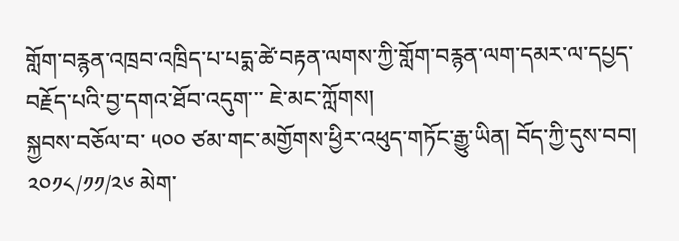གློག་བརྙན་འཁྲབ་འཁྲིད་པ་པདྨ་ཚེ་བརྟན་ལགས་ཀྱི་གློག་བརྙན་ལག་དམར་ལ་དཔྱད་བརྗོད་པའི་བྱ་དགའ་ཐོབ་འདུག་་་ ཇེ་མང་ཀློགས།
སྐྱབས་བཅོལ་བ་ ༥༠༠ ཙམ་གང་མགྱོགས་ཕྱིར་འཕུད་གཏོང་རྒྱུ་ཡིན། བོད་ཀྱི་དུས་བབ། ༢༠༡༨/༡༡/༢༦ མེག་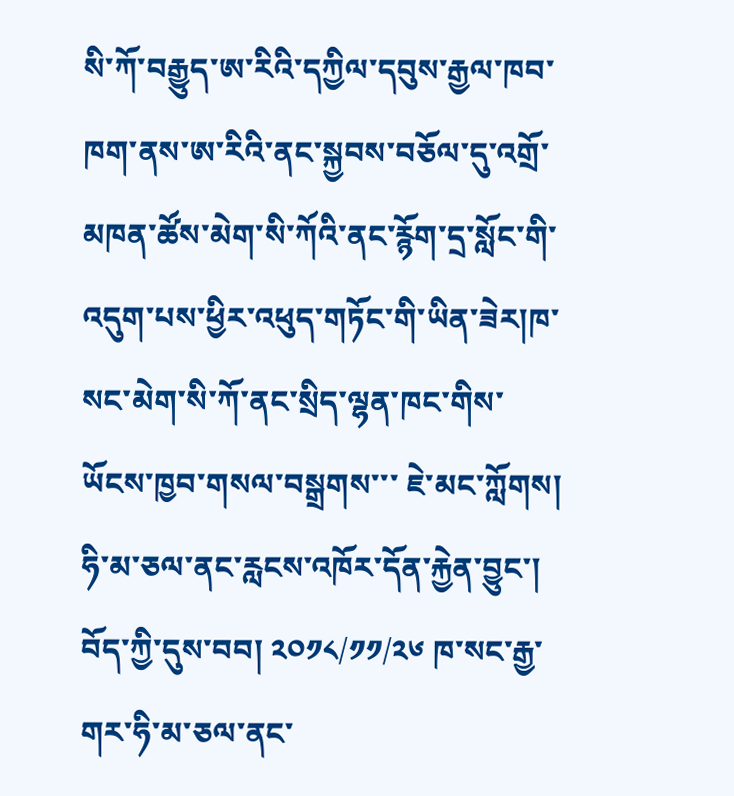སི་ཀོ་བརྒྱུད་ཨ་རིའི་དཀྱིལ་དབུས་རྒྱལ་ཁབ་ཁག་ནས་ཨ་རིའི་ནང་སྐྱབས་བཅོལ་དུ་འགྲོ་མཁན་ཚོས་མེག་སི་ཀོའི་ནང་རྙོག་དྲ་སློང་གི་འདུག་པས་ཕྱིར་འཕུད་གཏོང་གི་ཡིན་ཟེར།ཁ་སང་མེག་སི་ཀོ་ནང་སྲིད་ལྷན་ཁང་གིས་ཡོངས་ཁྱབ་གསལ་བསྒྲགས་་་ ཇེ་མང་ཀློགས།
ཧི་མ་ཅལ་ནང་རླངས་འཁོར་དོན་རྐྱེན་བྱུང་། བོད་ཀྱི་དུས་བབ། ༢༠༡༨/༡༡/༢༦ ཁ་སང་རྒྱ་གར་ཧི་མ་ཅལ་ནང་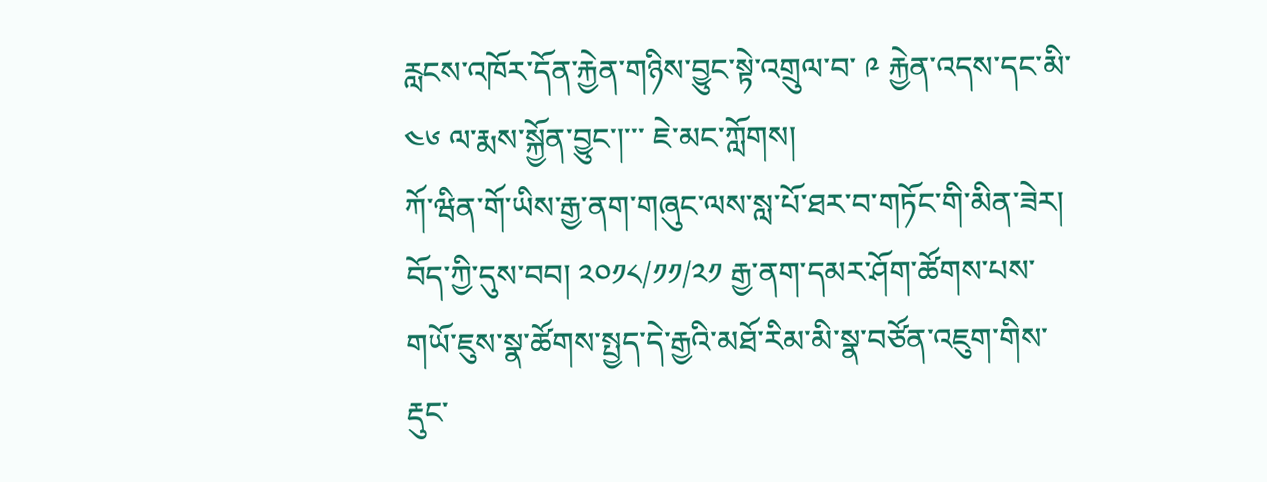རླངས་འཁོར་དོན་རྐྱེན་གཉིས་བྱུང་སྟེ་འགྲུལ་བ་ ༩ རྐྱེན་འདས་དང་མི་ ༤༦ ལ་རྨས་སྐྱོན་བྱུང་།་་་ ཇེ་མང་ཀློགས།
ཀོ་ཝིན་གོ་ཡིས་རྒྱ་ནག་གཞུང་ལས་སླ་པོ་ཐར་བ་གཏོང་གི་མིན་ཟེར། བོད་ཀྱི་དུས་བབ། ༢༠༡༨/༡༡/༢༡ རྒྱ་ནག་དམར་ཤོག་ཚོགས་པས་གཡོ་ཇུས་སྣ་ཚོགས་སྤྱད་དེ་རྒྱའི་མཐོ་རིམ་མི་སྣ་བཙོན་འཇུག་གིས་རྡུང་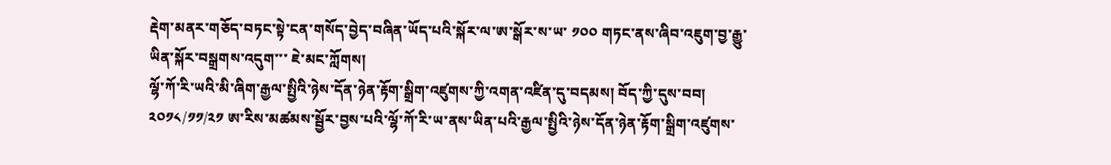རྡེག་མནར་གཅོད་བཏང་སྟེ་ངན་གསོད་བྱེད་བཞིན་ཡོད་པའི་སྐོར་ལ་ཨ་སྒོར་ས་ཡ་ ༡༠༠ གཏང་ནས་ཞིབ་འཇུག་བྱ་རྒྱུ་ཡིན་སྐོར་བསྒྲགས་འདུག་་་ ཇེ་མང་ཀློགས།
ལྷོ་ཀོ་རི་ཡའི་མི་ཞིག་རྒྱལ་སྤྱིའི་ཉེས་དོན་ཉེན་རྟོག་སྒྲིག་འཛུགས་ཀྱི་འགན་འཛིན་དུ་བདམས། བོད་ཀྱི་དུས་བབ། ༢༠༡༨/༡༡/༢༡ ཨ་རིས་མཚམས་སྦྱོར་བྱས་པའི་ལྷོ་ཀོ་རི་ཡ་ནས་ཡིན་པའི་རྒྱལ་སྤྱིའི་ཉེས་དོན་ཉེན་རྟོག་སྒྲིག་འཛུགས་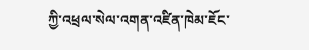ཀྱི་འཕྲལ་སེལ་འགན་འཛིན་ཁེམ་ཇོང་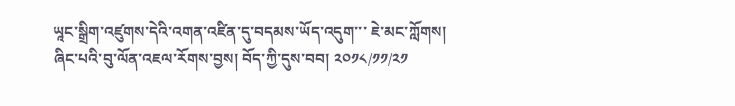ཡཱང་སྒྲིག་འཛུགས་དེའི་འགན་འཛིན་དུ་བདམས་ཡོད་འདུག་་་ ཇེ་མང་ཀློགས།
ཞིང་པའི་བུ་ལོན་འཇལ་རོགས་བྱས། བོད་ཀྱི་དུས་བབ། ༢༠༡༨/༡༡/༢༡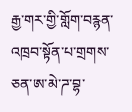རྒྱ་གར་གྱི་གློག་བརྙན་འཁྲབ་སྟོན་པ་གྲགས་ཅན་ཨ་མེ་ཌ་བྷ་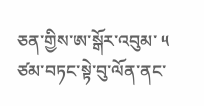ཅན་གྱིས་ཨ་སྒོར་འབུམ་ ༥ ཙམ་བཏང་སྟེ་བུ་ལོན་ནང་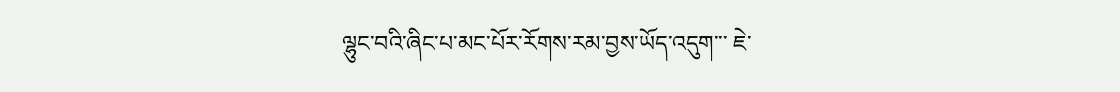ལྷུང་བའི་ཞིང་པ་མང་པོར་རོགས་རམ་བྱས་ཡོད་འདུག་་་ ཇེ་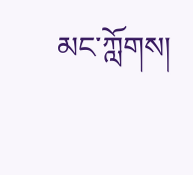མང་ཀློགས།